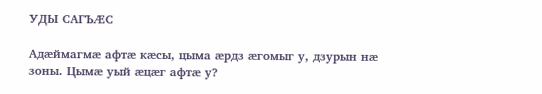УДЫ САГЪÆС

Адæймагмæ афтæ кæсы, цыма æрдз æгомыг у, дзурын нæ зоны. Цымæ уый æцæг афтæ у?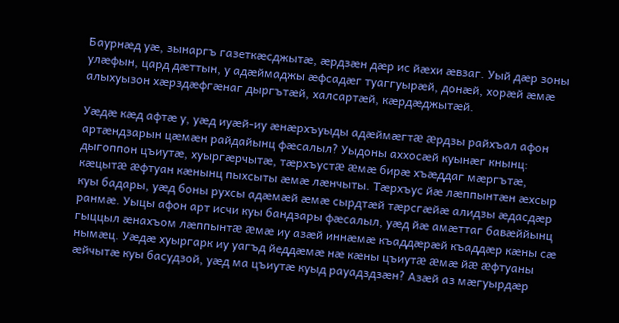Баурнæд уæ, зынаргъ газеткæсджытæ, æрдзæн дæр ис йæхи æвзаг. Уый дæр зоны улæфын, цард дæттын, у адæймаджы æфсадæг туаггуырæй, донæй, хорæй æмæ алыхуызон хæрздæфгæнаг дыргътæй, халсартæй, кæрдæджытæй.

Уæдæ кæд афтæ у, уæд иуæй-иу æнæрхъуыды адæймæгтæ æрдзы райхъал афон артæндзарын цæмæн райдайынц фæсалыл? Уыдоны аххосæй куынæг кнынц: дыгоппон цъиутæ, хуыргæрчытæ, тæрхъустæ æмæ бирæ хъæддаг мæргътæ, кæцытæ æфтуан кæнынц пыхсыты æмæ лæнчыты. Тæрхъус йæ лæппынтæн æхсыр куы бадары, уæд боны рухсы адæмæй æмæ сырдтæй тæрсгæйæ алидзы æдасдæр ранмæ. Уыцы афон арт исчи куы бандзары фæсалыл, уæд йæ амæттаг бавæййынц гыццыл æнахъом лæппынтæ æмæ иу азæй иннæмæ къаддæрæй къаддæр кæны сæ нымæц. Уæдæ хуыргарк иу уагъд йеддæмæ нæ кæны цъиутæ æмæ йæ æфтуаны æйчытæ куы басудзой, уæд ма цъиутæ куыд рауадздзæн? Азæй аз мæгуырдæр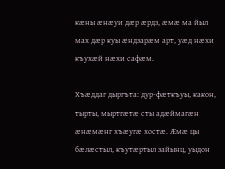кæны æнæуи дæр æрдз, æмæ ма йыл мах дæр куы æндзарæм арт, уæд нæхи къухæй нæхи сафæм.

Хъæддаг дыргъта: дур-фæткъуы, какон, тырты, мыртгæтæ сты адæймагæн æнæмæнг хъæугæ хостæ. Æмæ цы бæлæстыл, къутæртыл зайынц, уыдон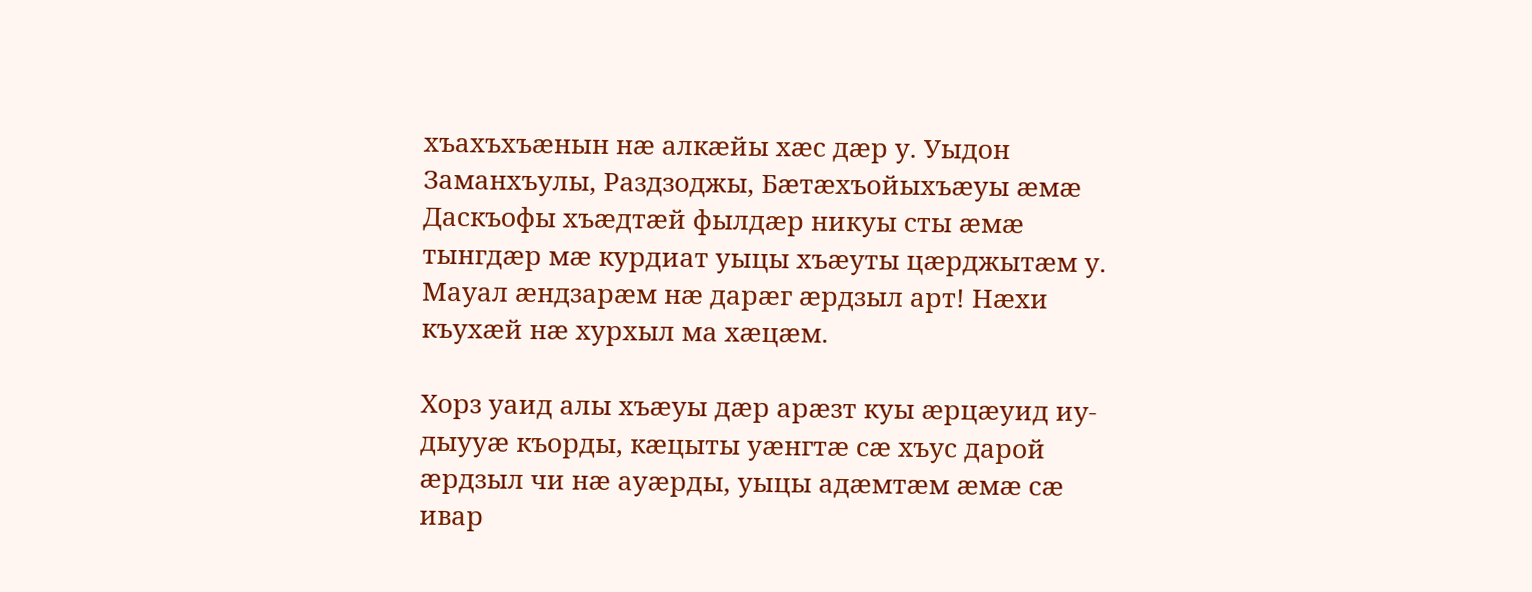хъахъхъæнын нæ алкæйы хæс дæр у. Уыдон Заманхъулы, Раздзоджы, Бæтæхъойыхъæуы æмæ Даскъофы хъæдтæй фылдæр никуы сты æмæ тынгдæр мæ курдиат уыцы хъæуты цæрджытæм у. Мауал æндзарæм нæ дарæг æрдзыл арт! Нæхи къухæй нæ хурхыл ма хæцæм.

Хорз уаид алы хъæуы дæр арæзт куы æрцæуид иу-дыууæ къорды, кæцыты уæнгтæ сæ хъус дарой æрдзыл чи нæ ауæрды, уыцы адæмтæм æмæ сæ ивар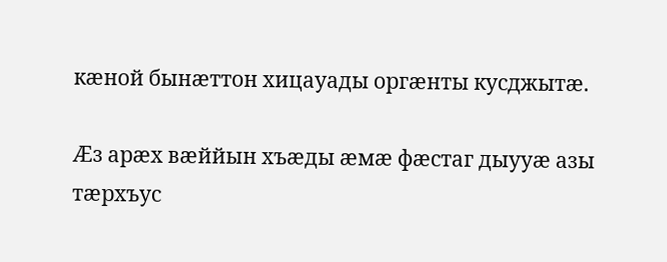кæной бынæттон хицауады оргæнты кусджытæ.

Æз арæх вæййын хъæды æмæ фæстаг дыууæ азы тæрхъус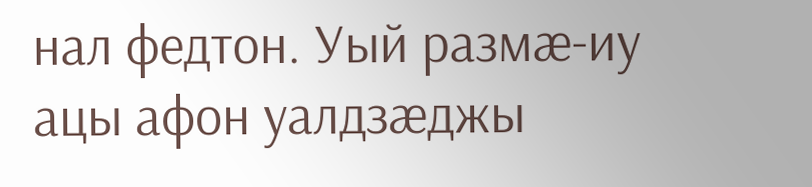нал федтон. Уый размæ-иу ацы афон уалдзæджы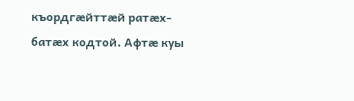къордгæйттæй ратæх-батæх кодтой. Афтæ куы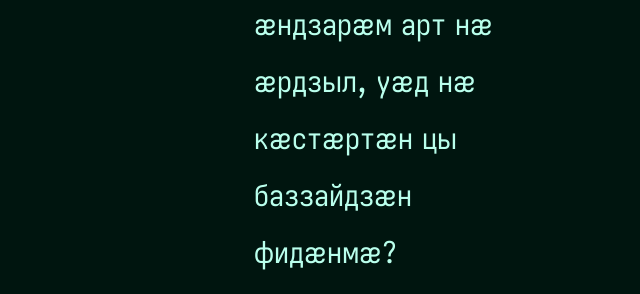æндзарæм арт нæ æрдзыл, уæд нæ кæстæртæн цы баззайдзæн фидæнмæ?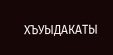ХЪУЫДАКАТЫ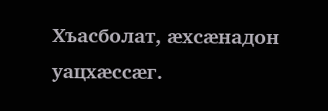Хъасболат, æхсæнадон уацхæссæг.